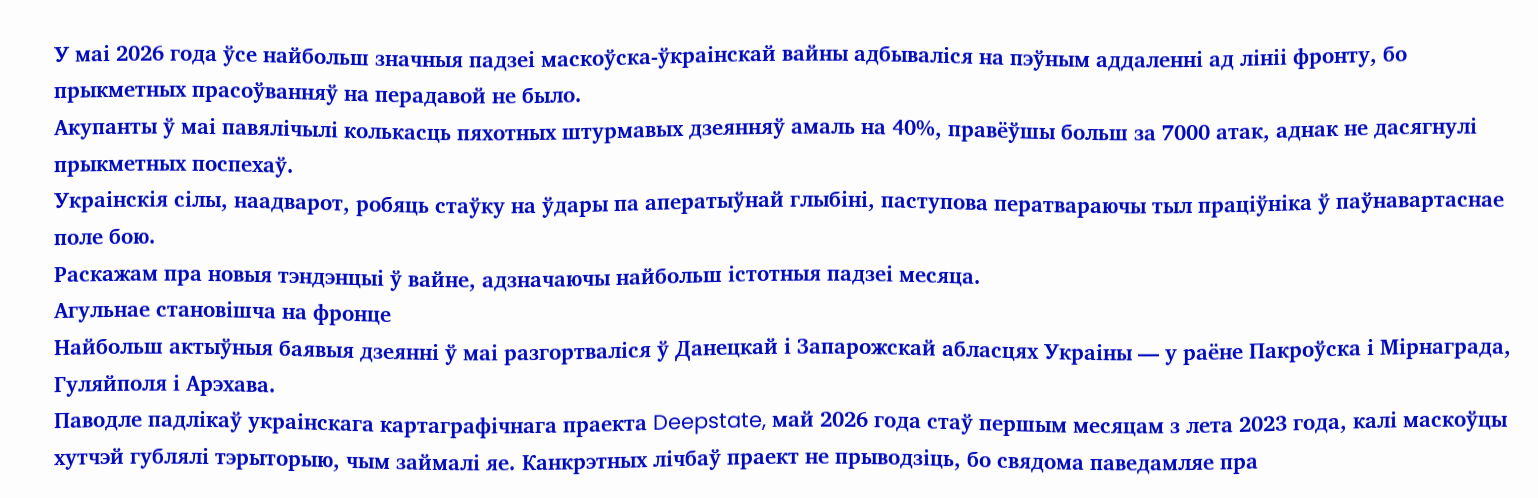У маі 2026 года ўсе найбольш значныя падзеі маскоўска-ўкраінскай вайны адбываліся на пэўным аддаленні ад лініі фронту, бо прыкметных прасоўванняў на перадавой не было.
Акупанты ў маі павялічылі колькасць пяхотных штурмавых дзеянняў амаль на 40%, правёўшы больш за 7000 атак, аднак не дасягнулі прыкметных поспехаў.
Украінскія сілы, наадварот, робяць стаўку на ўдары па аператыўнай глыбіні, паступова ператвараючы тыл праціўніка ў паўнавартаснае поле бою.
Раскажам пра новыя тэндэнцыі ў вайне, адзначаючы найбольш істотныя падзеі месяца.
Агульнае становішча на фронце
Найбольш актыўныя баявыя дзеянні ў маі разгортваліся ў Данецкай і Запарожскай абласцях Украіны — у раёне Пакроўска і Мірнаграда, Гуляйполя і Арэхава.
Паводле падлікаў украінскага картаграфічнага праекта Deepstate, май 2026 года стаў першым месяцам з лета 2023 года, калі маскоўцы хутчэй гублялі тэрыторыю, чым займалі яе. Канкрэтных лічбаў праект не прыводзіць, бо свядома паведамляе пра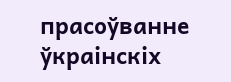прасоўванне ўкраінскіх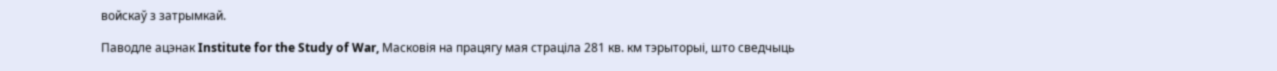войскаў з затрымкай.

Паводле ацэнак Institute for the Study of War, Масковія на працягу мая страціла 281 кв. км тэрыторыі, што сведчыць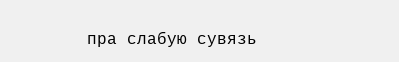пра слабую сувязь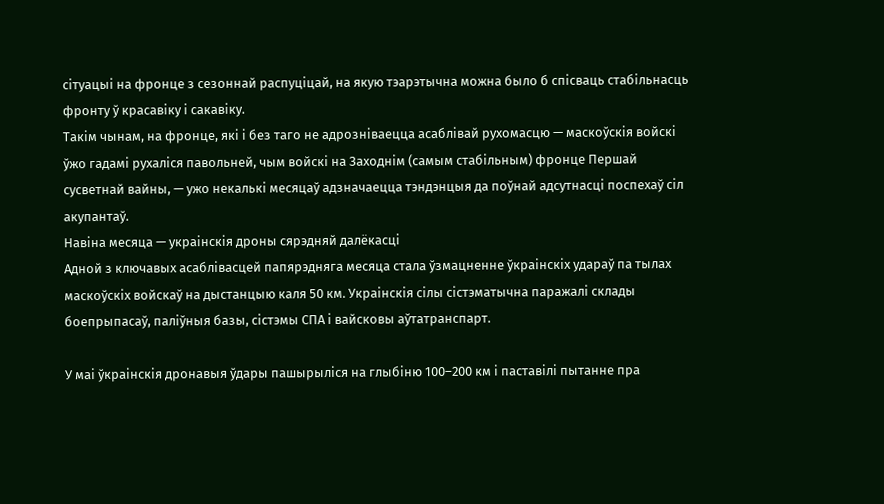сітуацыі на фронце з сезоннай распуціцай, на якую тэарэтычна можна было б спісваць стабільнасць фронту ў красавіку і сакавіку.
Такім чынам, на фронце, які і без таго не адрозніваецца асаблівай рухомасцю — маскоўскія войскі ўжо гадамі рухаліся павольней, чым войскі на Заходнім (самым стабільным) фронце Першай сусветнай вайны, — ужо некалькі месяцаў адзначаецца тэндэнцыя да поўнай адсутнасці поспехаў сіл акупантаў.
Навіна месяца — украінскія дроны сярэдняй далёкасці
Адной з ключавых асаблівасцей папярэдняга месяца стала ўзмацненне ўкраінскіх удараў па тылах маскоўскіх войскаў на дыстанцыю каля 50 км. Украінскія сілы сістэматычна паражалі склады боепрыпасаў, паліўныя базы, сістэмы СПА і вайсковы аўтатранспарт.

У маі ўкраінскія дронавыя ўдары пашырыліся на глыбіню 100–200 км і паставілі пытанне пра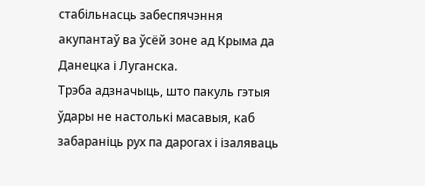стабільнасць забеспячэння акупантаў ва ўсёй зоне ад Крыма да Данецка і Луганска.
Трэба адзначыць, што пакуль гэтыя ўдары не настолькі масавыя, каб забараніць рух па дарогах і ізаляваць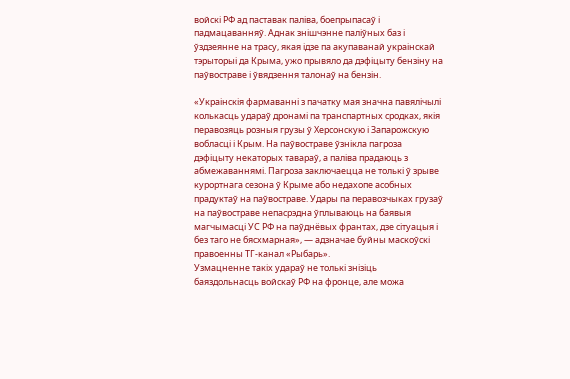войскі РФ ад паставак паліва, боепрыпасаў і падмацаванняў. Аднак знішчэнне паліўных баз і ўздзеянне на трасу, якая ідзе па акупаванай украінскай тэрыторыі да Крыма, ужо прывяло да дэфіцыту бензіну на паўвостраве і ўвядзення талонаў на бензін.

«Украінскія фармаванні з пачатку мая значна павялічылі колькасць удараў дронамі па транспартных сродках, якія перавозяць розныя грузы ў Херсонскую і Запарожскую вобласці і Крым. На паўвостраве ўзнікла пагроза дэфіцыту некаторых тавараў, а паліва прадаюць з абмежаваннямі. Пагроза заключаецца не толькі ў зрыве курортнага сезона ў Крыме або недахопе асобных прадуктаў на паўвостраве. Удары па перавозчыках грузаў на паўвостраве непасрэдна ўплываюць на баявыя магчымасці УС РФ на паўднёвых франтах, дзе сітуацыя і без таго не бясхмарная», — адзначае буйны маскоўскі правоенны ТГ-канал «Рыбарь».
Узмацненне такіх удараў не толькі знізіць баяздольнасць войскаў РФ на фронце, але можа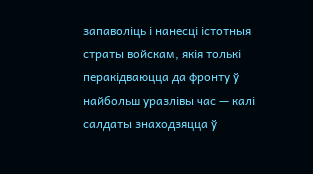запаволіць і нанесці істотныя страты войскам, якія толькі перакідваюцца да фронту ў найбольш уразлівы час — калі салдаты знаходзяцца ў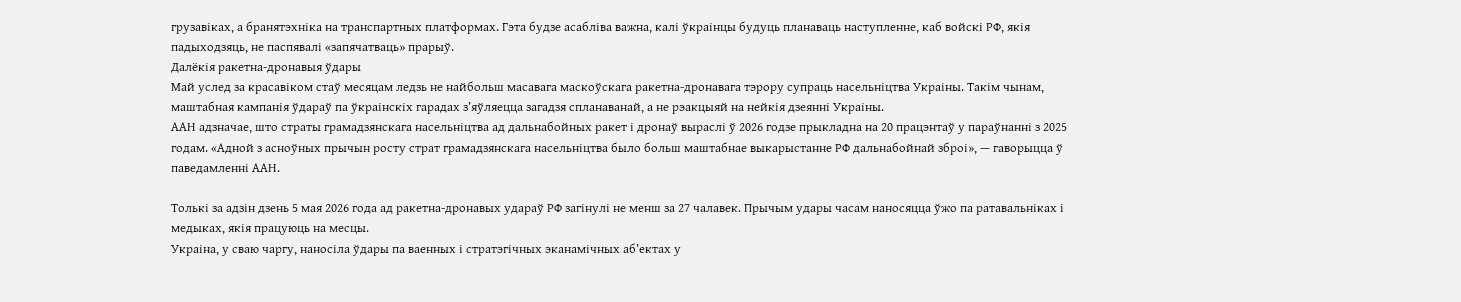грузавіках, а бранятэхніка на транспартных платформах. Гэта будзе асабліва важна, калі ўкраінцы будуць планаваць наступленне, каб войскі РФ, якія падыходзяць, не паспявалі «запячатваць» прарыў.
Далёкія ракетна-дронавыя ўдары
Май услед за красавіком стаў месяцам ледзь не найбольш масавага маскоўскага ракетна-дронавага тэрору супраць насельніцтва Украіны. Такім чынам, маштабная кампанія ўдараў па ўкраінскіх гарадах з’яўляецца загадзя спланаванай, а не рэакцыяй на нейкія дзеянні Украіны.
ААН адзначае, што страты грамадзянскага насельніцтва ад дальнабойных ракет і дронаў выраслі ў 2026 годзе прыкладна на 20 працэнтаў у параўнанні з 2025 годам. «Адной з асноўных прычын росту страт грамадзянскага насельніцтва было больш маштабнае выкарыстанне РФ дальнабойнай зброі», — гаворыцца ў паведамленні ААН.

Толькі за адзін дзень 5 мая 2026 года ад ракетна-дронавых удараў РФ загінулі не менш за 27 чалавек. Прычым удары часам наносяцца ўжо па ратавальніках і медыках, якія працуюць на месцы.
Украіна, у сваю чаргу, наносіла ўдары па ваенных і стратэгічных эканамічных аб’ектах у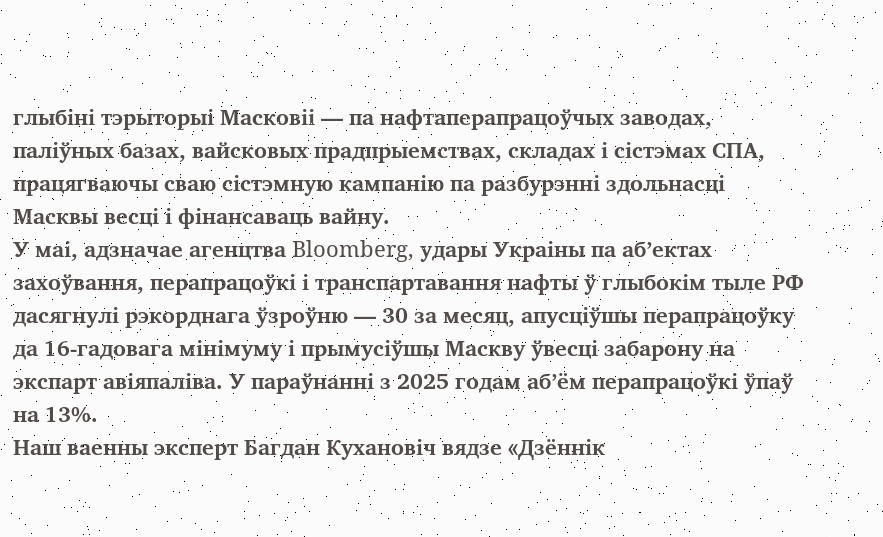глыбіні тэрыторыі Масковіі — па нафтаперапрацоўчых заводах, паліўных базах, вайсковых прадпрыемствах, складах і сістэмах СПА, працягваючы сваю сістэмную кампанію па разбурэнні здольнасці Масквы весці і фінансаваць вайну.
У маі, адзначае агенцтва Bloomberg, удары Украіны па аб’ектах захоўвання, перапрацоўкі і транспартавання нафты ў глыбокім тыле РФ дасягнулі рэкорднага ўзроўню — 30 за месяц, апусціўшы перапрацоўку да 16-гадовага мінімуму і прымусіўшы Маскву ўвесці забарону на экспарт авіяпаліва. У параўнанні з 2025 годам аб’ём перапрацоўкі ўпаў на 13%.
Наш ваенны эксперт Багдан Кухановіч вядзе «Дзённік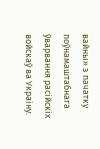вайны» з пачатку поўнамаштабнага ўварвання расійскіх войскаў ва Украіну.